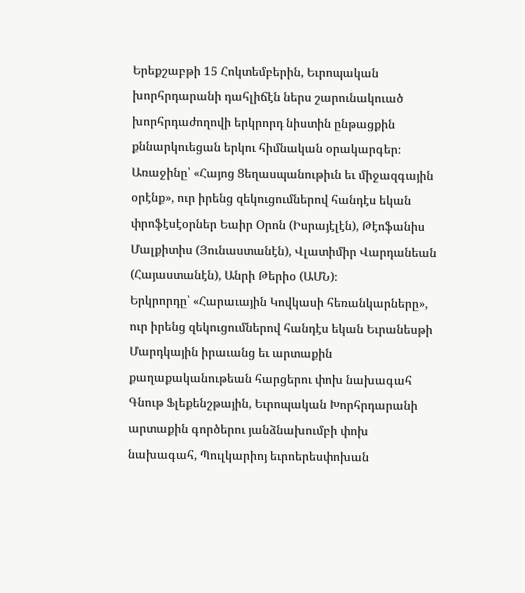Երեքշաբթի 15 Հոկտեմբերին, Եւրոպական խորհրդարանի դահլիճէն ներս շարունակուած խորհրդաժողովի երկրորդ նիստին ընթացքին քննարկուեցան երկու հիմնական օրակարգեր։
Առաջինը՝ «Հայոց Ցեղասպանութիւն եւ միջազգային օրէնք», ուր իրենց զեկուցումներով հանդէս եկան փրոֆէսէօրներ Եաիր Օրոն (Իսրայէլէն), Թէոֆանիս Մալքիտիս (Յունաստանէն), Վլատիմիր Վարդանեան (Հայաստանէն), Անրի Թերիօ (ԱՄՆ)։
Երկրորդը՝ «Հարաւային Կովկասի հեռանկարները», ուր իրենց զեկուցումներով հանդէս եկան Եւրանեսթի Մարդկային իրաւանց եւ արտաքին քաղաքականութեան հարցերու փոխ նախագահ Գնութ Ֆլեքենշթային, Եւրոպական Խորհրդարանի արտաքին գործերու յանձնախումբի փոխ նախագահ, Պուլկարիոյ եւրոերեսփոխան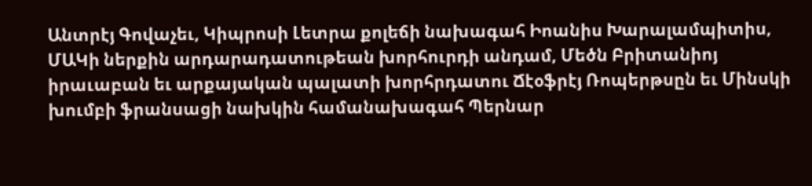Անտրէյ Գովաչեւ, Կիպրոսի Լետրա քոլեճի նախագահ Իոանիս Խարալամպիտիս, ՄԱԿի ներքին արդարադատութեան խորհուրդի անդամ, Մեծն Բրիտանիոյ իրաւաբան եւ արքայական պալատի խորհրդատու Ճէօֆրէյ Ռոպերթսըն եւ Մինսկի խումբի ֆրանսացի նախկին համանախագահ Պերնար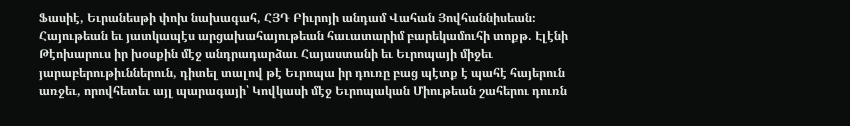Ֆասիէ, Եւրանեսթի փոխ նախագահ, ՀՅԴ Բիւրոյի անդամ Վահան Յովհաննիսեան։
Հայութեան եւ յատկապէս արցախահայութեան հաւատարիմ բարեկամուհի տոքթ. Էլէնի Թէոխարուս իր խօսքին մէջ անդրադարձաւ Հայաստանի եւ Եւրոպայի միջեւ յարաբերութիւններուն, դիտել տալով թէ Եւրոպա իր դուռը բաց պէտք է պահէ հայերուն առջեւ, որովհետեւ այլ պարագայի՝ Կովկասի մէջ Եւրոպական Միութեան շահերու դուռն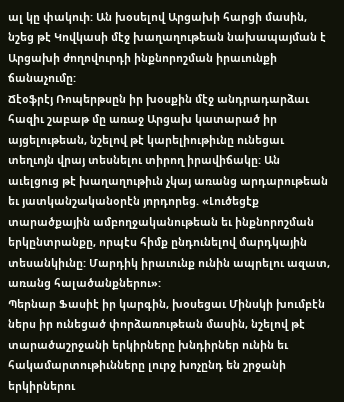ալ կը փակուի: Ան խօսելով Արցախի հարցի մասին, նշեց թէ Կովկասի մէջ խաղաղութեան նախապայման է Արցախի ժողովուրդի ինքնորոշման իրաւունքի ճանաչումը:
Ճէօֆրէյ Ռոպերթսըն իր խօսքին մէջ անդրադարձաւ հազիւ շաբաթ մը առաջ Արցախ կատարած իր այցելութեան, նշելով թէ կարելիութիւնը ունեցաւ տեղւոյն վրայ տեսնելու տիրող իրավիճակը: Ան աւելցուց թէ խաղաղութիւն չկայ առանց արդարութեան եւ յատկանշականօրէն յորդորեց. «Լուծեցէք տարածքային ամբողջականութեան եւ ինքնորոշման երկընտրանքը, որպէս հիմք ընդունելով մարդկային տեսանկիւնը: Մարդիկ իրաւունք ունին ապրելու ազատ, առանց հալածանքներու»:
Պերնար Ֆասիէ իր կարգին, խօսեցաւ Մինսկի խումբէն ներս իր ունեցած փորձառութեան մասին, նշելով թէ տարածաշրջանի երկիրները խնդիրներ ունին եւ հակամարտութիւնները լուրջ խոչընդ են շրջանի երկիրներու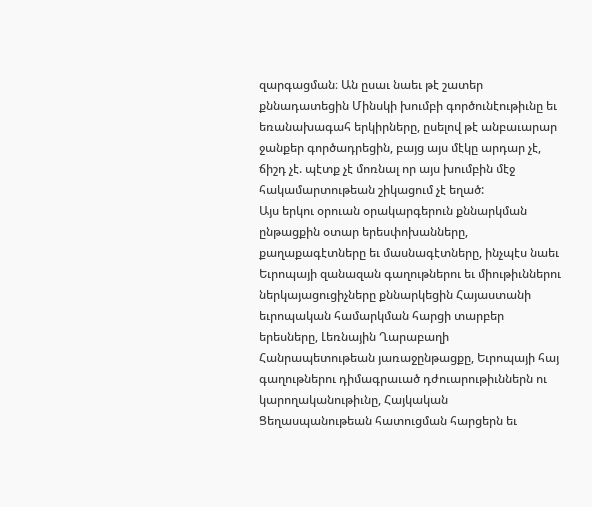զարգացման։ Ան ըսաւ նաեւ թէ շատեր քննադատեցին Մինսկի խումբի գործունէութիւնը եւ եռանախագահ երկիրները, ըսելով թէ անբաւարար ջանքեր գործադրեցին, բայց այս մէկը արդար չէ, ճիշդ չէ. պէտք չէ մոռնալ որ այս խումբին մէջ հակամարտութեան շիկացում չէ եղած:
Այս երկու օրուան օրակարգերուն քննարկման ընթացքին օտար երեսփոխանները, քաղաքագէտները եւ մասնագէտները, ինչպէս նաեւ Եւրոպայի զանազան գաղութներու եւ միութիւններու ներկայացուցիչները քննարկեցին Հայաստանի եւրոպական համարկման հարցի տարբեր երեսները, Լեռնային Ղարաբաղի Հանրապետութեան յառաջընթացքը, Եւրոպայի հայ գաղութներու դիմագրաւած դժուարութիւններն ու կարողականութիւնը, Հայկական Ցեղասպանութեան հատուցման հարցերն եւ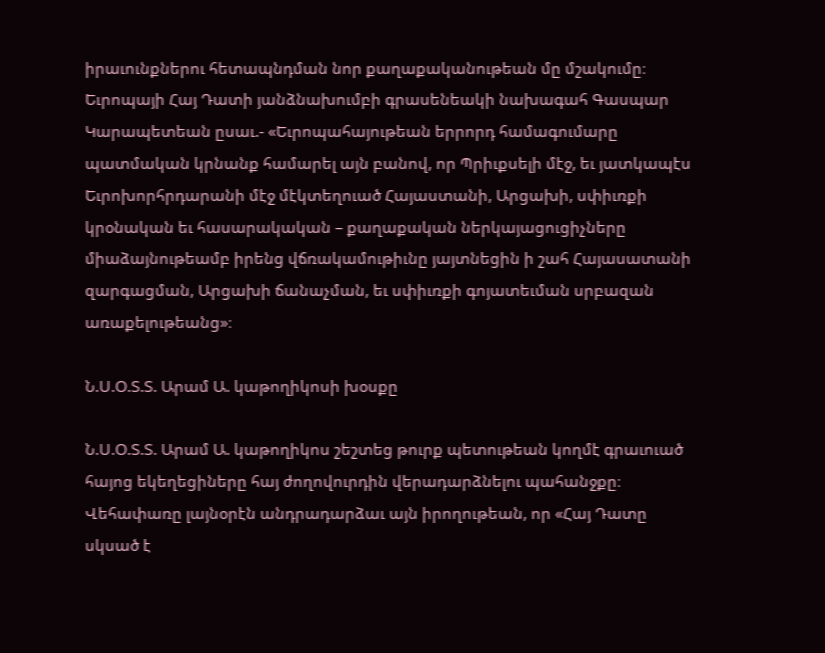իրաւունքներու հետապնդման նոր քաղաքականութեան մը մշակումը։
Եւրոպայի Հայ Դատի յանձնախումբի գրասենեակի նախագահ Գասպար Կարապետեան ըսաւ.- «Եւրոպահայութեան երրորդ համագումարը պատմական կրնանք համարել այն բանով, որ Պրիւքսելի մէջ, եւ յատկապէս Եւրոխորհրդարանի մէջ մէկտեղուած Հայաստանի, Արցախի, սփիւռքի կրօնական եւ հասարակական – քաղաքական ներկայացուցիչները միաձայնութեամբ իրենց վճռակամութիւնը յայտնեցին ի շահ Հայասատանի զարգացման, Արցախի ճանաչման, եւ սփիւռքի գոյատեւման սրբազան առաքելութեանց»։

Ն.Ս.Օ.Տ.Տ. Արամ Ա. կաթողիկոսի խօսքը

Ն.Ս.Օ.Տ.Տ. Արամ Ա. կաթողիկոս շեշտեց թուրք պետութեան կողմէ գրաւուած հայոց եկեղեցիները հայ ժողովուրդին վերադարձնելու պահանջքը։ Վեհափառը լայնօրէն անդրադարձաւ այն իրողութեան, որ «Հայ Դատը սկսած է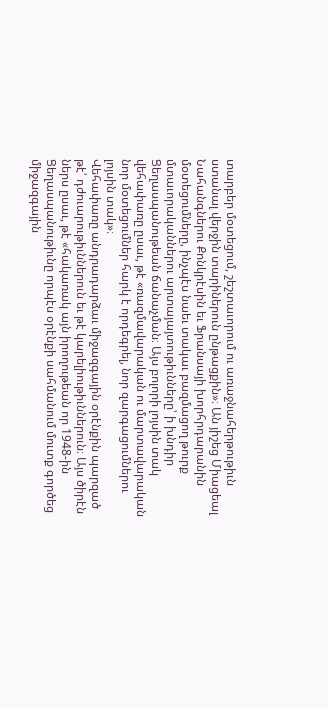տարբեր մօտեցում, շեշտաւորում ու առաջնահերթութիւն ստանալ վերջին տարիներուն ընթացքին»։ Ան յիշեց Միացեալ Նահանգներու Քոնկրէսին եւ Ֆրանսայի խորհրդարանին մօտեցումները, ինչպէս նաեւ տակաւ բազմացող թուրք մտաւորականներու արտայայտութիւնները՝ ի խնդիր Ցեղասպանութեան ճանաչման։ Այս բոլորի լոյսին տակ վեհափառը ըսաւ, թէ «ռազմավարական ու մարտավարական նոր մօտեցումներ հարկ է որդեգրել, նոր զարգացումներու լոյսին տակ»։
Վեհափառը անդրադարձաւ միջազգային օրէնքին պարզած թէ՛ դժուարութիւններուն եւ թէ կարելիութիւններուն։ Այս ծիրէն ներս ըսաւ, թէ «հակառակ այն իրողութեան որ 1948-ին Ցեղասպանութիւնը որպէս օրէնքի սահմանում մուտք գործեց միջազգային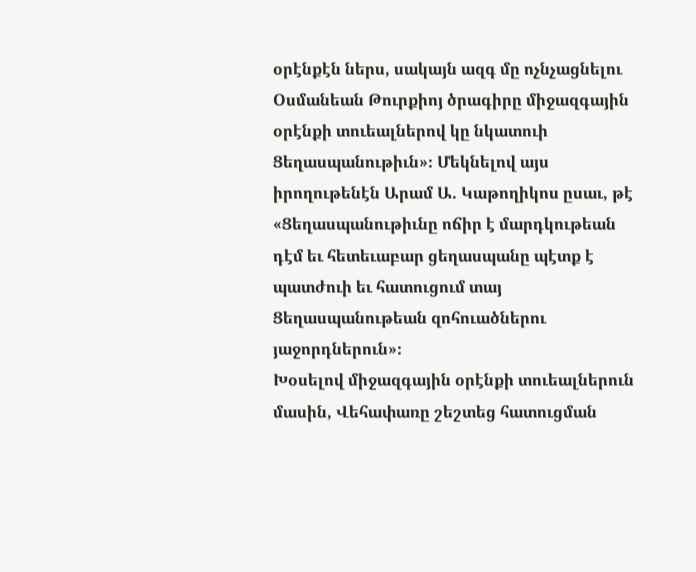օրէնքէն ներս, սակայն ազգ մը ոչնչացնելու Օսմանեան Թուրքիոյ ծրագիրը միջազգային օրէնքի տուեալներով կը նկատուի Ցեղասպանութիւն»։ Մեկնելով այս իրողութենէն Արամ Ա. Կաթողիկոս ըսաւ, թէ «Ցեղասպանութիւնը ոճիր է մարդկութեան դէմ եւ հետեւաբար ցեղասպանը պէտք է պատժուի եւ հատուցում տայ Ցեղասպանութեան զոհուածներու յաջորդներուն»։
Խօսելով միջազգային օրէնքի տուեալներուն մասին, Վեհափառը շեշտեց հատուցման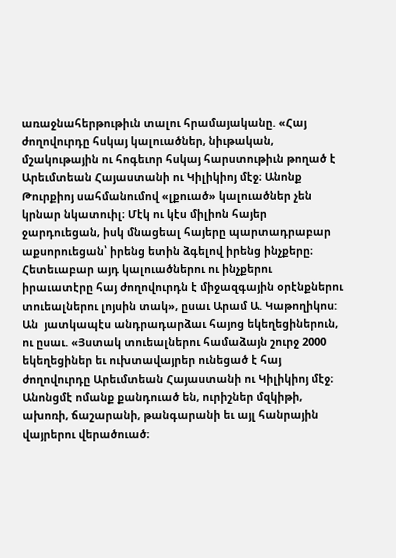առաջնահերթութիւն տալու հրամայականը. «Հայ ժողովուրդը հսկայ կալուածներ, նիւթական, մշակութային ու հոգեւոր հսկայ հարստութիւն թողած է Արեւմտեան Հայաստանի ու Կիլիկիոյ մէջ։ Անոնք Թուրքիոյ սահմանումով «լքուած» կալուածներ չեն կրնար նկատուիլ։ Մէկ ու կէս միլիոն հայեր ջարդուեցան, իսկ մնացեալ հայերը պարտադրաբար աքսորուեցան՝ իրենց ետին ձգելով իրենց ինչքերը։ Հետեւաբար այդ կալուածներու ու ինչքերու իրաւատէրը հայ ժողովուրդն է միջազգային օրէնքներու տուեալներու լոյսին տակ», ըսաւ Արամ Ա. Կաթողիկոս:
Ան  յատկապէս անդրադարձաւ հայոց եկեղեցիներուն, ու ըսաւ. «Յստակ տուեալներու համաձայն շուրջ 2000 եկեղեցիներ եւ ուխտավայրեր ունեցած է հայ ժողովուրդը Արեւմտեան Հայաստանի ու Կիլիկիոյ մէջ։ Անոնցմէ ոմանք քանդուած են, ուրիշներ մզկիթի, ախոռի, ճաշարանի, թանգարանի եւ այլ հանրային վայրերու վերածուած։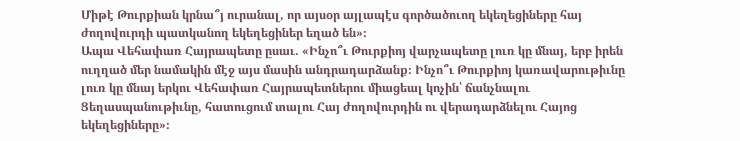Միթէ Թուրքիան կրնա՞յ ուրանալ, որ այսօր այլապէս գործածուող եկեղեցիները հայ ժողովուրդի պատկանող եկեղեցիներ եղած են»։
Ապա Վեհափառ Հայրապետը ըսաւ. «Ինչո՞ւ Թուրքիոյ վարչապետը լուռ կը մնայ, երբ իրեն ուղղած մեր նամակին մէջ այս մասին անդրադարձանք։ Ինչո՞ւ Թուրքիոյ կառավարութիւնը լուռ կը մնայ երկու Վեհափառ Հայրապետներու միացեալ կոչին՝ ճանչնալու Ցեղասպանութիւնը, հատուցում տալու Հայ ժողովուրդին ու վերադարձնելու Հայոց եկեղեցիները»։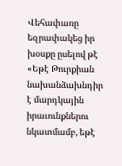Վեհափառը եզրափակեց իր խօսքը ըսելով թէ «Եթէ Թուրքիան նախանձախնդիր է մարդկային իրաւունքներու նկատմամբ, եթէ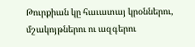Թուրքիան կը հաւատայ կրօններու, մշակոյթներու ու ազգերու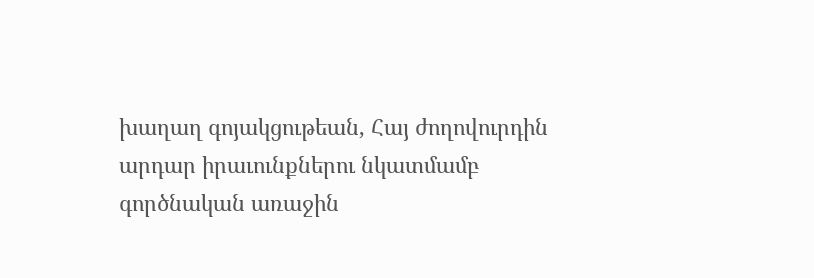խաղաղ գոյակցութեան, Հայ ժողովուրդին արդար իրաւունքներու նկատմամբ գործնական առաջին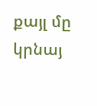քայլ մը կրնայ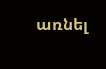առնել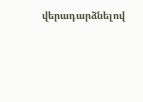վերադարձնելով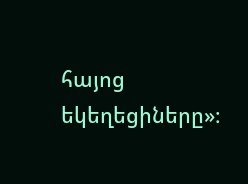հայոց եկեղեցիները»։